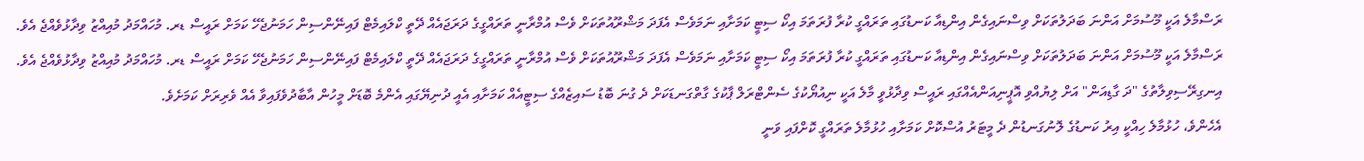ރަސްމާލެ އަކީ މޫސުމަށް އަންނަ ބަދަލުތަކަށް ވިސްނައިގެން އިންޑިއާ ކަނޑުގައި ތަރައްގީ ކުރާ ފުރަތަމަ އިކޯ ސިޓީ ކަމަށާއި ނަމަވެސް އެފަދަ މަޝްރޫއުތަކަށް ވެސް އުމްރާނީ ތަރައްގީގެ ދަރަޖައެއް ދޭތީ ކްލައިމެޓް ފައިނޭންސިން ހަމަނުޖެހޭ ކަމަށް ރައީސް ޑރ. މުހައްމަދު މުއިއްޒު ވިދާޅުވެއްޖެ އެވެ.
ރަސްމާލެ އަކީ މޫސުމަށް އަންނަ ބަދަލުތަކަށް ވިސްނައިގެން އިންޑިއާ ކަނޑުގައި ތަރައްގީ ކުރާ ފުރަތަމަ އިކޯ ސިޓީ ކަމަށާއި ނަމަވެސް އެފަދަ މަޝްރޫއުތަކަށް ވެސް އުމްރާނީ ތަރައްގީގެ ދަރަޖައެއް ދޭތީ ކްލައިމެޓް ފައިނޭންސިން ހަމަނުޖެހޭ ކަމަށް ރައީސް ޑރ. މުހައްމަދު މުއިއްޒު ވިދާޅުވެއްޖެ އެވެ.
އިނގިރޭސިވިލާތުގެ "ދަ ގާޑިއަން" އަށް ލިޔުއްވި އޮޕީނިއަންއެއްގައި ރައީސް ވިދާޅުވީ މާލެ އަކީ ނިއުޔޯކުގެ ސެންޓްރަލް ޕާކުގެ ގާތްގަނޑަކަށް ދެ ގުނަ ބޮޑު ސައިޒެއްގެ ސިޓީއެއް ކަމަށާއި އެއީ ދުނިޔޭގައި އެންމެ ބޮޑަށް މީހުން އާބާދުވެފައިވާ އެއް ވެރިރަށް ކަމަށެވެ.
އެހެންވެ، ހުޅުމާލެ ހިއްކީ އިރު ކަނޑުގެ ލޮނުގަނޑުން ދެ މީޓަރު އުސްކޮށް ކަމަށާއި ހުޅުމާލެ ތަރައްގީ ކޮށްފައި ވަނީ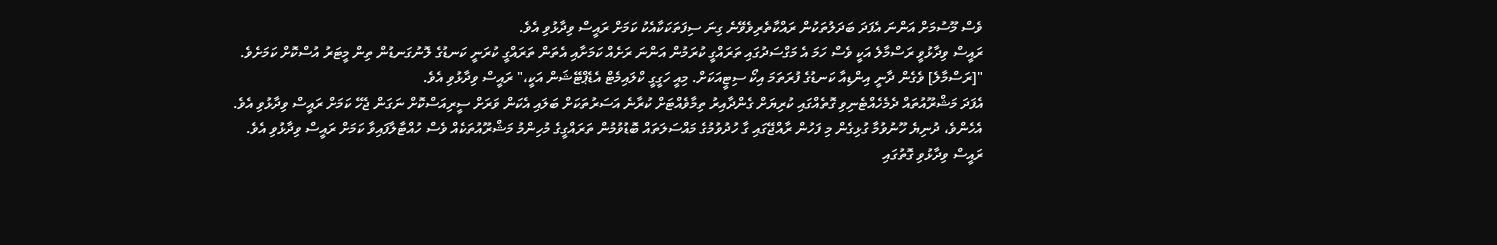ވެސް މޫސުމަށް އަންނަ އެފަދަ ބަދަލުތަކުން ރައްކާތެރިވެވޭނެ ގިނަ ސިފަތަކަކާއެކު ކަމަށް ރައީސް ވިދާޅުވި އެވެ.
ރައީސް ވިދާޅުވީ ރަސްމާލެ އަކީ ވެސް ހަމަ އެ މަގްސަދުގައި ތަރައްގީ ކުރަމުން އަންނަ ރަށެއް ކަމަށާއި އެތަން ތަރައްގީ ކުރަނީ ކަނޑުގެ ލޮނުގަނޑުން ތިން މީޓަރު އުސްކޮށް ކަމަށެވެ.
"[ރަސްމާލެ] ވެގެން ދާނީ އިންޑިއާ ކަނޑުގެ ފުރަތަމަ އިކޯ ސިޓީއަކަށް. މިއީ ހަގީގީ ކްލައިމެޓް އެޑެޕްޓޭޝަން އަކީ،" ރައީސް ވިދާޅުވި އެވެ.
އެފަދަ މަޝްރޫއުތައް ދެމެހެއްޓެނިވި ގޮތެއްގައި ކުރިޔަށް ގެންދާއިރު ތިމާވެއްޓަށް ކުރާނެ އަސަރުތަކަށް ބަލައި އެކަން ވަރަށް ސީރިއަސްކޮށް ނަގަން ޖެހޭ ކަމަށް ރައީސް ވިދާޅުވި އެވެ.
އެހެންވެ، ދުނިޔެ ހޫނުވުމާ ގުޅިގެން މި ފަހުން ރާއްޖޭގައި ގާ ހުދުވުމުގެ މައްސަލަތައް ބޮޑުވުމުން ތަރައްގީގެ މުހިންމު މަޝްރޫއުތަކެއް ވެސް ހުއްޓާލާފައިވާ ކަމަށް ރައީސް ވިދާޅުވި އެވެ.
ރައީސް ވިދާޅުވި ގޮތުގައި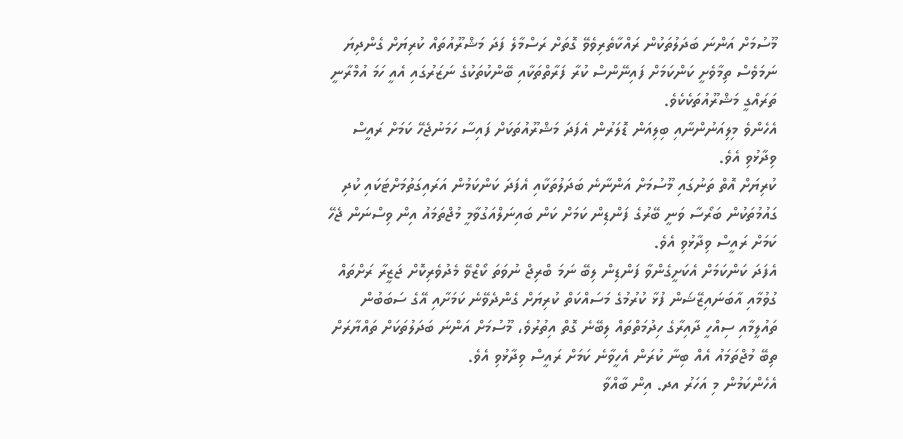މޫސުމަށް އަންނަ ބަދަލުތަކުން ރައްކާތެރިވެވޭ ގޮތަށް ރަސްމާލެ ފަދަ މަޝްރޫއުތައް ކުރިޔަށް ގެންދިޔަ ނަމަވެސް ތިމާވެށީ ކަންކަމަށް ފައިނޭންސް ކުރާ ފަރާތްތަކާއި ބޭންކުތަކުގެ ނަޒަރުގައި އެއީ ހަމަ އުމްރާނީ ތަރައްގީ މަޝްރޫއުތަކެކެވެ.
އެހެންވެ މިލިއަނުންނާއި ބިލިއަން ޑޮލަރުން އެފަދަ މަޝްރޫއުތަކަށް ފައިސާ ހަމަނުޖެހޭ ކަމަށް ރައީސް ވިދާޅުވި އެވެ.
ކުރިޔަށް އޮތް ތަނުގައި މޫސުމަށް އަންނާނެ ބަދަލުތަކާއި އެފަދަ ކަންކަމުން އަރައިގަތުމަށްޓަކައި ކުދި ގައުމުތަކުން ބަރޯސާ ވަނީ ބޭރުގެ ފަންޑިން ކަމަށް ކަން ބައިނަލްއަގުވާމީ މުޖްތަމައު އިން ވިސްނަން ޖެހޭ ކަމަށް ރައީސް ވިދާޅުވި އެވެ.
އެފަދަ ކަންކަމަށް އެކަށީގެންވާ ފަންޑިން ލިބޭ ނަމަ ބްރިޖް ނުވަތަ ކޯޒްވޭ މެދުވެރިކޮށް ޖަޒީރާ ރަށްތައް ގުވުމާއި އާބަނައިޒޭޝަން ފުޅާ ކުރުމުގެ މަސައްކަތް ކުރިޔަށް ގެންދެވޭނެ ކަމަށާއި އޭގެ ސަބަބުން ތައުލީމާއި ސިއްހީ ދާއިރާގެ ހިދުމަތްތައް ލިބޭނެ ގޮތް އިތުރުވެ، މޫސުމަށް އަންނަ ބަދަލުތަކަށް ތައްޔާރަށް ތިބޭ މުޖްތަމައު އެއް ބިނާ ކުރަން އެހީވާނެ ކަމަށް ރައީސް ވިދާޅުވި އެވެ.
އެހެންކަމުން މި އަހަރު އދ. އިން ބާއްވާ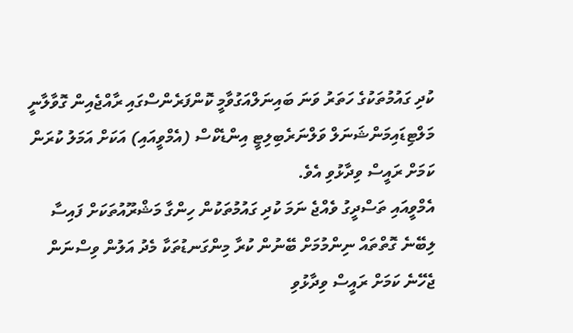ކުދި ގައުމުތަކުގެ ހަތަރު ވަނަ ބައިނަލްއަގުވާމީ ކޮންފަރެންސްގައި ރާއްޖެއިން ގޮވާލާނީ މަލްޓިޑައިމަންޝަނަލް ވަލްނަރެބިލިޓީ އިންޑެކްސް (އެމްވީއައި) އަކަށް އަމަލު ކުރަން ކަމަށް ރައީސް ވިދާޅުވި އެވެ.
އެމްވީއައި ތަސްދީގު ވެއްޖެ ނަމަ ކުދި ގައުމުތަކުން ހިންގާ މަޝްރޫއުތަކަށް ފައިސާ ލިބޭނެ ގޮތްތައް ނިންމުމަށް ބޭނުން ކުރާ މިންގަނޑުތަކާ މެދު އަލުން ވިސްނަން ޖެހޭނެ ކަމަށް ރައީސް ވިދާޅުވި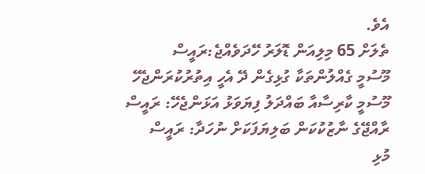އެވެ.
ތެލަށް 65 މިލިއަން ޑޮލަރު ހޭދަވެއްޖެ:ރައީސް
މޫސުމީ ގެއްލުންތަކާ ގުޅިގެން ދޭ އެހީ އިތުރުކުރަންޖެހޭ
މޫސުމީ ކާރިސާއާ ބައްދަލު ފިޔަވަޅު އަޅަންޖެހޭ: ރައީސް
ރާއްޖޭގެ ނާޒުކުކަން ބަލިޔަފަކަށް ނުހަދާ: ރައީސް
މުޅި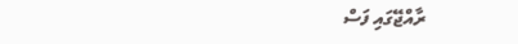ރާއްޖޭގައި ފަސް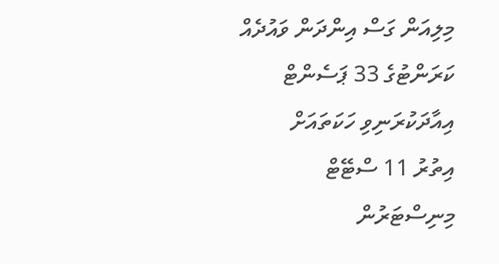މިލިއަން ގަސް އިންދަން ވައުދެއް
ކަރަންޓުގެ 33 ޕަސެންޓް އިއާދަކުރަނިވި ހަކަތައަށް
އިތުރު 11 ސްޓޭޓް މިނިސްޓަރުން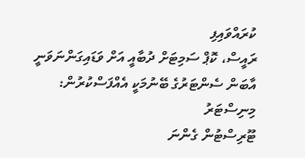ކުރައްވައިފި
ރައީސް، ކޮޕް ސަމިޓަށް ދުބާއީ އަށް ވަޑައިގަންނަވަނީ
އާބަން ސެންޓަރުގެ ބޭނުމަކީ އެއްފަސްކުރުން: މިނިސްޓަރު
ޓޫރިސްޓުން ގެންނަ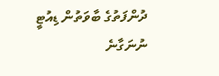ދުންފަތުގެ ބާވަތުން ޑިއުޓީ ނުނަގާނެ